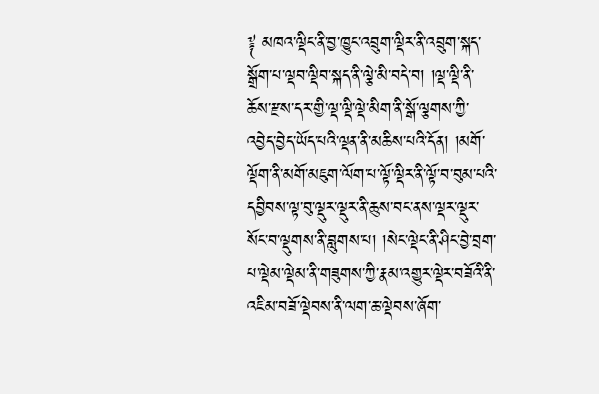༈ མཁའ་ལྡིང་ནི་བྱ་ཁྱུང་འབྲུག་ལྡིར་ནི་འབྲུག་སྐད་སྒྲོག་པ་ལྡབ་ལྡིབ་སྐད་ནི་ལྕེ་མི་བདེ་བ། །ལྡ་ལྡི་ནི་ཆོས་རྫས་དར་གྱི་ལྡ་ལྡི་ལྡེ་མིག་ནི་སྒོ་ལྕགས་ཀྱི་འབྱེད་བྱེད་ཡོད་པའི་ལྡན་ནི་མཆིས་པའི་དོན། །མགོ་ལྡོག་ནི་མགོ་མཇུག་ལོག་པ་ལྟོ་ལྡིར་ནི་ལྟོ་བ་བུམ་པའི་དབྱིབས་ལྟ་བུ་ལྡུར་ལྡུར་ནི་ཆུས་བང་ནས་ལྡར་ལྡུར་སོང་བ་ལྡུགས་ནི་བླུགས་པ། །སེང་ལྡེང་ནི་ཤིང་བྱེ་བྲག་པ་ལྡེམ་ལྡེམ་ནི་གཟུགས་ཀྱི་རྣམ་འགྱུར་ལྡེར་བཟོའི་ནི་འཇིམ་བཟོ་ལྡེབས་ནི་ལག་ཆ་ལྡེབས་ཞོག་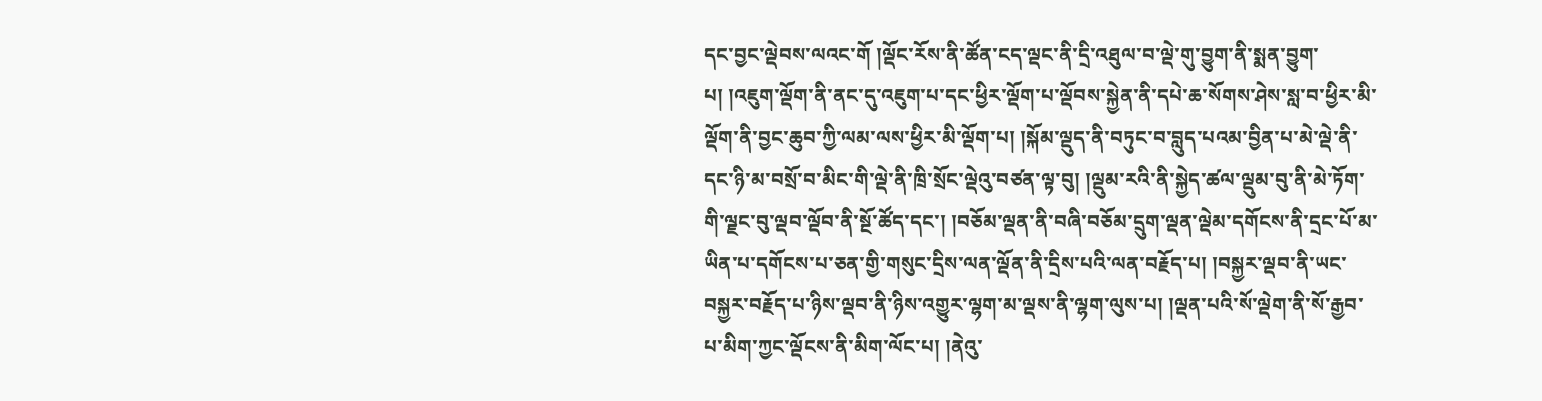དང་བྱང་ལྡེབས་ལའང་གོ །ལྡོང་རོས་ནི་ཚོན་ངད་ལྡང་ནི་དྲི་འཐུལ་བ་ལྡེ་གུ་བྱུག་ནི་སྨན་བྱུག་པ། །འཇུག་ལྡོག་ནི་ནང་དུ་འཇུག་པ་དང་ཕྱིར་ལྡོག་པ་ལྡོབས་སྐྱེན་ནི་དཔེ་ཆ་སོགས་ཤེས་སླ་བ་ཕྱིར་མི་ལྡོག་ནི་བྱང་ཆུབ་ཀྱི་ལམ་ལས་ཕྱིར་མི་ལྡོག་པ། །སྐོམ་ལྡུད་ནི་བཏུང་བ་བླུད་པའམ་བྱིན་པ་མེ་ལྡེ་ནི་དང་ཉི་མ་བསྲོ་བ་མིང་གི་ལྡེ་ནི་ཁྲི་སྲོང་ལྡེའུ་བཙན་ལྟ་བུ། །ལྡུམ་རའི་ནི་སྐྱེད་ཚལ་ལྡུམ་བུ་ནི་མེ་ཏོག་གི་ལྗང་བུ་ལྡབ་ལྡོབ་ནི་སྔོ་ཚོད་དང་། །བཅོམ་ལྡན་ནི་བཞི་བཅོམ་དྲུག་ལྡན་ལྡེམ་དགོངས་ནི་དྲང་པོ་མ་ཡིན་པ་དགོངས་པ་ཅན་གྱི་གསུང་དྲིས་ལན་ལྡོན་ནི་དྲིས་པའི་ལན་བརྗོད་པ། །བསྐྱར་ལྡབ་ནི་ཡང་བསྐྱར་བརྗོད་པ་ཉིས་ལྡབ་ནི་ཉིས་འགྱུར་ལྷག་མ་ལྡས་ནི་ལྷག་ལུས་པ། །ལྡན་པའི་སོ་ལྡེག་ནི་སོ་རྒྱབ་པ་མིག་ཀྱང་ལྡོངས་ནི་མིག་ལོང་པ། །ནེའུ་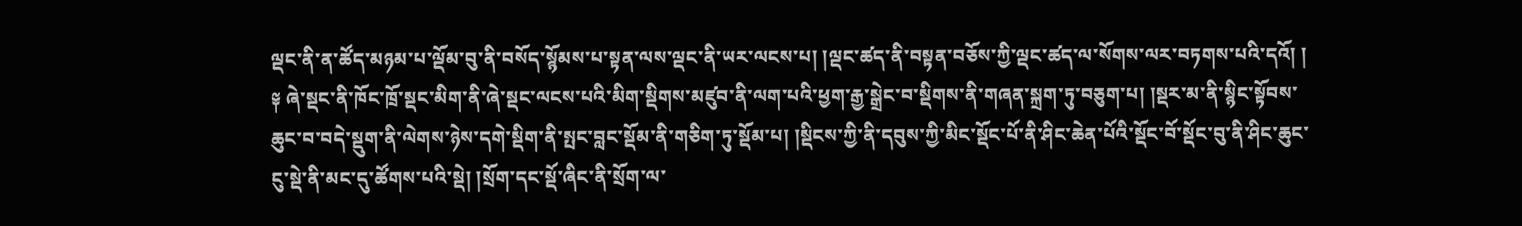ལྡང་ནི་ན་ཚོད་མཉམ་པ་ལྡོམ་བུ་ནི་བསོད་སྙོམས་པ་སྟན་ལས་ལྡང་ནི་ཡར་ལངས་པ། །ལྡང་ཚད་ནི་བསྟན་བཅོས་ཀྱི་ལྡང་ཚད་ལ་སོགས་ལར་བཏགས་པའི་དའོ། །
༈ ཞེ་སྡང་ནི་ཁོང་ཁྲོ་སྡང་མིག་ནི་ཞེ་སྡང་ལངས་པའི་མིག་སྡིགས་མཛུབ་ནི་ལག་པའི་ཕྱག་རྒྱ་སྒྲེང་བ་སྡིགས་ནི་གཞན་སྐྲག་ཏུ་བཅུག་པ། །སྡར་མ་ནི་སྙིང་སྟོབས་ཆུང་བ་བདེ་སྡུག་ནི་ལེགས་ཉེས་དགེ་སྡིག་ནི་སྤང་བླང་སྡོམ་ནི་གཅིག་ཏུ་སྡོམ་པ། །སྡིངས་ཀྱི་ནི་དབུས་ཀྱི་མིང་སྡོང་པོ་ནི་ཤིང་ཆེན་པོའི་སྡོང་བོ་སྡོང་བུ་ནི་ཤིང་ཆུང་ངུ་སྡེ་ནི་མང་དུ་ཚོགས་པའི་སྡེ། །སྲོག་དང་སྡོ་ཞིང་ནི་སྲོག་ལ་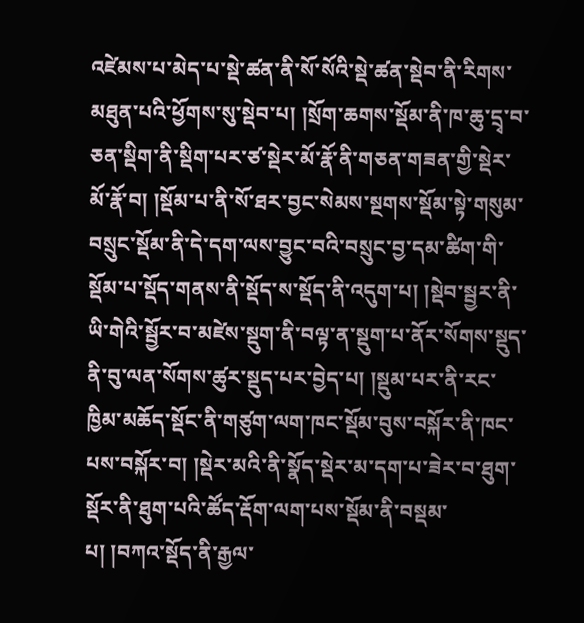འཛེམས་པ་མེད་པ་སྡེ་ཚན་ནི་སོ་སོའི་སྡེ་ཚན་སྡེབ་ནི་རིགས་མཐུན་པའི་ཕྱོགས་སུ་སྡེབ་པ། །སྲོག་ཆགས་སྡོམ་ནི་ཁ་ཆུ་དྲྭ་བ་ཅན་སྡིག་ནི་སྡིག་པར་ཙ་སྡེར་མོ་རྣོ་ནི་གཅན་གཟན་གྱི་སྡེར་མོ་རྣོ་བ། །སྡོམ་པ་ནི་སོ་ཐར་བྱང་སེམས་སྔགས་སྡོམ་སྟེ་གསུམ་བསྲུང་སྡོམ་ནི་དེ་དག་ལས་བྱུང་བའི་བསྲུང་བྱ་དམ་ཚིག་གི་སྡོམ་པ་སྡོད་གནས་ནི་སྡོད་ས་སྡོད་ནི་འདུག་པ། །སྡེབ་སྦྱར་ནི་ཡི་གེའི་སྦྱོར་བ་མཛེས་སྡུག་ནི་བལྟ་ན་སྡུག་པ་ནོར་སོགས་སྡུད་ནི་བུ་ལན་སོགས་ཚུར་སྡུད་པར་བྱེད་པ། །སྡུམ་པར་ནི་རང་ཁྱིམ་མཆོད་སྡོང་ནི་གཙུག་ལག་ཁང་སྡོམ་བུས་བསྐོར་ནི་ཁང་པས་བསྐོར་བ། །སྡེར་མའི་ནི་སྣོད་སྡེར་མ་དག་པ་ཟེར་བ་ཐུག་སྡོར་ནི་ཐུག་པའི་ཚོད་རྡོག་ལག་པས་སྡོམ་ནི་བསྡམ་པ། །བཀའ་སྡོད་ནི་རྒྱལ་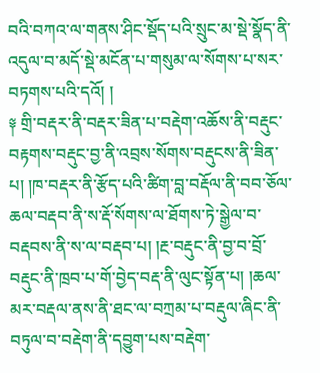བའི་བཀའ་ལ་གནས་ཤིང་སྡོད་པའི་སྲུང་མ་སྡེ་སྣོད་ནི་འདུལ་བ་མདོ་སྡེ་མངོན་པ་གསུམ་ལ་སོགས་པ་སར་བཏགས་པའི་དའོ། །
༈ གྲི་བརྡར་ནི་བརྡར་ཟིན་པ་བརྡེག་འཆོས་ནི་བརྡུང་བརྟགས་བརྡུང་བྱ་ནི་འབྲས་སོགས་བརྡུངས་ནི་ཟིན་པ། །ཁ་བརྡར་ནི་རྩོད་པའི་ཚིག་བླ་བརྡོལ་ནི་བབ་ཅོལ་ཆལ་བརྡབ་ནི་ས་རྡོ་སོགས་ལ་ཐོགས་ཏེ་སྒྱེལ་བ་བརྡབས་ནི་ས་ལ་བརྡབ་པ། །རྔ་བརྡུང་ནི་བྱ་བ་བྲོ་བརྡུང་ནི་ཁྲབ་པ་གོ་བྱེད་བརྡ་ནི་ལུང་སྟོན་པ། །ཆལ་མར་བརྡལ་ནས་ནི་ཐང་ལ་བཀྲམ་པ་བརྡུལ་ཞིང་ནི་བཏུལ་བ་བརྡེག་ནི་དབྱུག་པས་བརྡེག་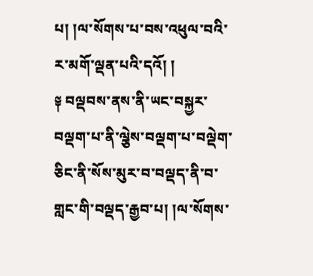པ། །ལ་སོགས་པ་བས་འཕུལ་བའི་ར་མགོ་ལྡན་པའི་དའོ། །
༈ བལྡབས་ནས་ནི་ཡང་བསྐྱར་བལྡག་པ་ནི་ལྕེས་བལྡག་པ་བལྡེག་ཅིང་ནི་སོས་མུར་བ་བལྡད་ནི་བ་གླང་གི་བལྡད་རྒྱབ་པ། །ལ་སོགས་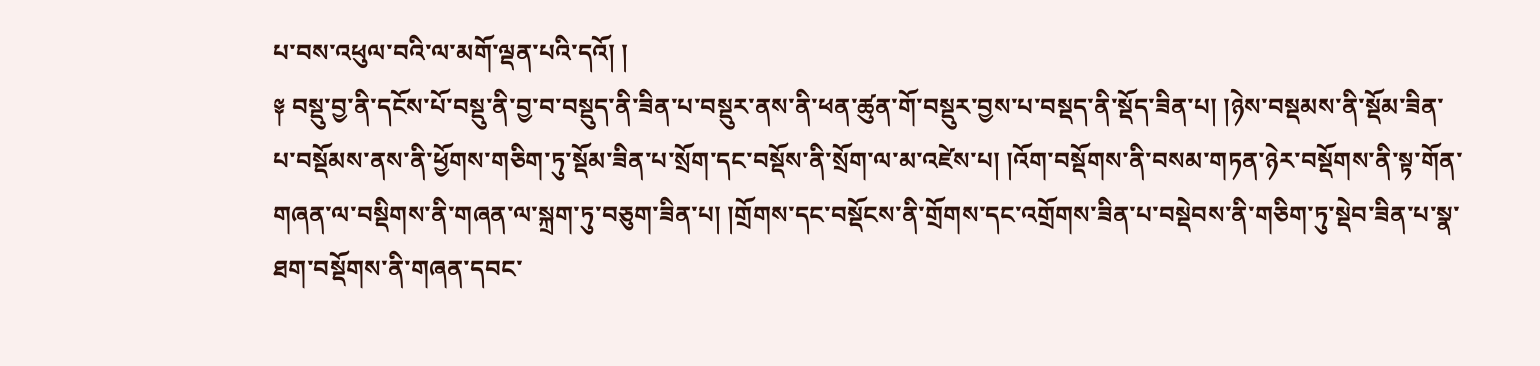པ་བས་འཕུལ་བའི་ལ་མགོ་ལྡན་པའི་དའོ། །
༈ བསྡུ་བྱ་ནི་དངོས་པོ་བསྡུ་ནི་བྱ་བ་བསྡུད་ནི་ཟིན་པ་བསྡུར་ནས་ནི་ཕན་ཚུན་གོ་བསྡུར་བྱས་པ་བསྡད་ནི་སྡོད་ཟིན་པ། །ཉེས་བསྡམས་ནི་སྡོམ་ཟིན་པ་བསྡོམས་ནས་ནི་ཕྱོགས་གཅིག་ཏུ་སྡོམ་ཟིན་པ་སྲོག་དང་བསྡོས་ནི་སྲོག་ལ་མ་འཛེས་པ། །འོག་བསྡོགས་ནི་བསམ་གཏན་ཉེར་བསྡོགས་ནི་སྟ་གོན་གཞན་ལ་བསྡིགས་ནི་གཞན་ལ་སྐྲག་ཏུ་བཅུག་ཟིན་པ། །གྲོགས་དང་བསྡོངས་ནི་གྲོགས་དང་འགྲོགས་ཟིན་པ་བསྡེབས་ནི་གཅིག་ཏུ་སྡེབ་ཟིན་པ་སྣ་ཐག་བསྡོགས་ནི་གཞན་དབང་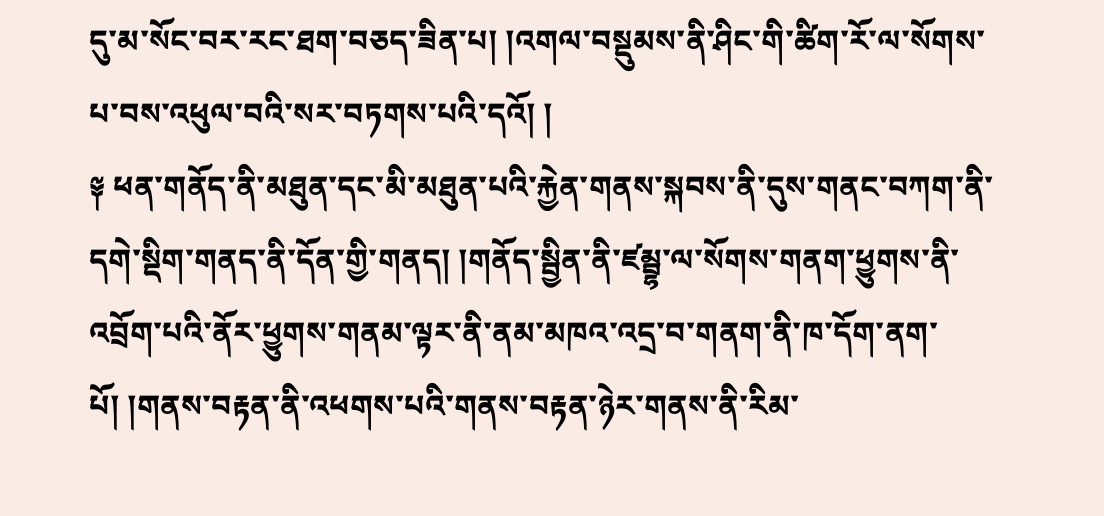དུ་མ་སོང་བར་རང་ཐག་བཅད་ཟིན་པ། །འགལ་བསྡུམས་ནི་ཤིང་གི་ཚིག་རོ་ལ་སོགས་པ་བས་འཕུལ་བའི་སར་བཏགས་པའི་དའོ། །
༈ ཕན་གནོད་ནི་མཐུན་དང་མི་མཐུན་པའི་རྐྱེན་གནས་སྐབས་ནི་དུས་གནང་བཀག་ནི་དགེ་སྡིག་གནད་ནི་དོན་གྱི་གནད། །གནོད་སྦྱིན་ནི་ཛམྦྷ་ལ་སོགས་གནག་ཕྱུགས་ནི་འབྲོག་པའི་ནོར་ཕྱུགས་གནམ་ལྟར་ནི་ནམ་མཁའ་འདྲ་བ་གནག་ནི་ཁ་དོག་ནག་པོ། །གནས་བརྟན་ནི་འཕགས་པའི་གནས་བརྟན་ཉེར་གནས་ནི་རིམ་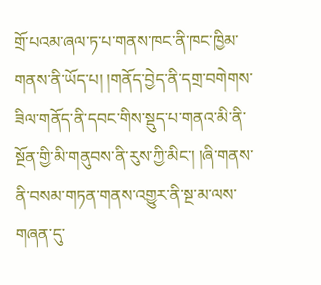གྲོ་པའམ་ཞལ་ཏ་པ་གནས་ཁང་ནི་ཁང་ཁྱིམ་གནས་ནི་ཡོད་པ། །གནོད་བྱེད་ནི་དགྲ་བགེགས་ཟིལ་གནོད་ནི་དབང་གིས་སྡུད་པ་གནའ་མི་ནི་སྔོན་གྱི་མི་གནུབས་ནི་རུས་ཀྱི་མིང་། །ཞི་གནས་ནི་བསམ་གཏན་གནས་འགྱུར་ནི་སྔ་མ་ལས་གཞན་དུ་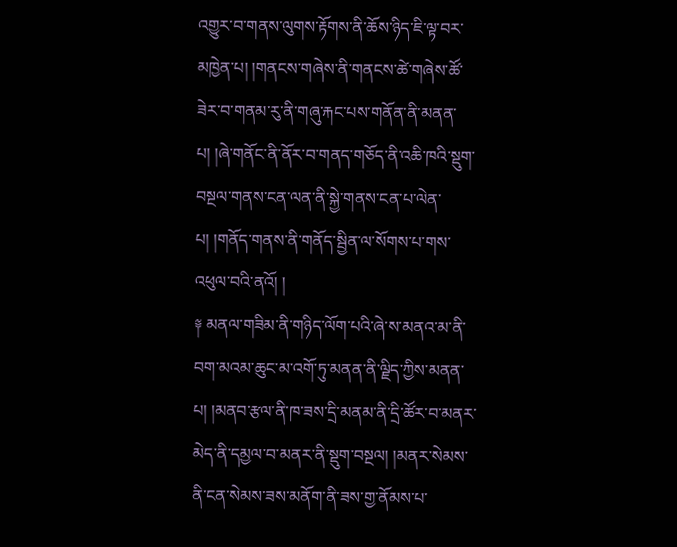འགྱུར་བ་གནས་ལུགས་རྟོགས་ནི་ཆོས་ཉིད་ཇི་ལྟ་བར་མཁྱེན་པ། །གནངས་གཞེས་ནི་གནངས་ཚེ་གཞེས་ཚོ་ཟེར་བ་གནམ་རུ་ནི་གཞུ་རྐང་པས་གནོན་ནི་མནན་པ། །ཞེ་གནོང་ནི་ནོར་བ་གནད་གཅོད་ནི་འཆི་ཁའི་སྡུག་བསྔལ་གནས་ངན་ལན་ནི་སྐྱེ་གནས་ངན་པ་ལེན་པ། །གནོད་གནས་ནི་གནོད་སྦྱིན་ལ་སོགས་པ་གས་འཕུལ་བའི་ནའོ། །
༈ མནལ་གཟིམ་ནི་གཉིད་ལོག་པའི་ཞེ་ས་མནའ་མ་ནི་བག་མའམ་ཆུང་མ་འགོ་ཏུ་མནན་ནི་ལྗིད་ཀྱིས་མནན་པ། །མནབ་རྩལ་ནི་ཁ་ཟས་དྲི་མནམ་ནི་དྲི་ཚོར་བ་མནར་མེད་ནི་དམྱལ་བ་མནར་ནི་སྡུག་བསྔལ། །མནར་སེམས་ནི་ངན་སེམས་ཟས་མནོག་ནི་ཟས་གྱ་ནོམས་པ་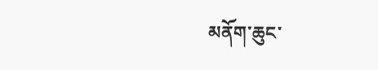མནོག་ཆུང་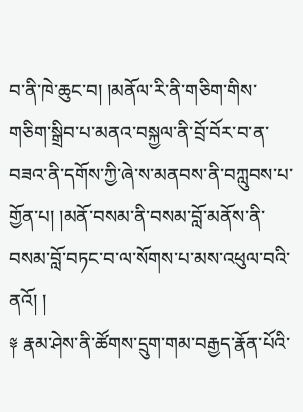བ་ནི་ཁེ་ཆུང་བ། །མནོལ་རི་ནི་གཅིག་གིས་གཅིག་སྒྲིབ་པ་མནའ་བསྐྱལ་ནི་བྲོ་བོར་བ་ན་བཟའ་ནི་དགོས་ཀྱི་ཞེ་ས་མནབས་ནི་བཀླུབས་པ་གྱོན་པ། །མནོ་བསམ་ནི་བསམ་བློ་མནོས་ནི་བསམ་བློ་བཏང་བ་ལ་སོགས་པ་མས་འཕུལ་བའི་ནའོ། །
༈ རྣམ་ཤེས་ནི་ཚོགས་དྲུག་གམ་བརྒྱད་རྣོན་པོའི་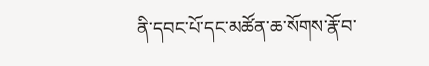ནི་དབང་པོ་དང་མཚོན་ཆ་སོགས་རྣོ་བ་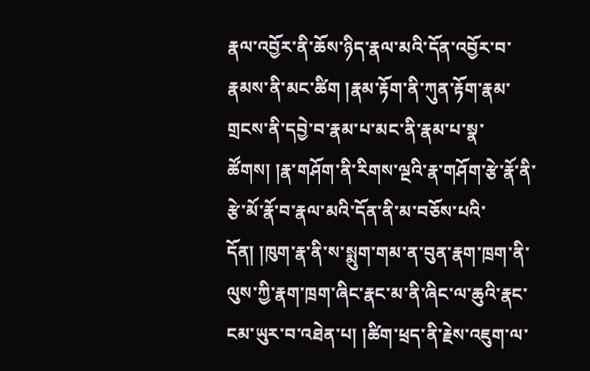རྣལ་འབྱོར་ནི་ཆོས་ཉིད་རྣལ་མའི་དོན་འབྱོར་བ་རྣམས་ནི་མང་ཚིག །རྣམ་རྟོག་ནི་ཀུན་རྟོག་རྣམ་གྲངས་ནི་དབྱེ་བ་རྣམ་པ་མང་ནི་རྣམ་པ་སྣ་ཚོགས། །རྣ་གཤོག་ནི་རིགས་ལྔའི་རྣ་གཤོག་རྩེ་རྣོ་ནི་རྩེ་མོ་རྣོ་བ་རྣལ་མའི་དོན་ནི་མ་བཅོས་པའི་དོན། །ཁུག་རྣ་ནི་ས་སྨུག་གམ་ན་བུན་རྣག་ཁྲག་ནི་ལུས་ཀྱི་རྣག་ཁྲག་ཞིང་རྣང་མ་ནི་ཞིང་ལ་ཆུའི་རྣང་ངམ་ཡུར་བ་འཐེན་པ། །ཚིག་ཕྲད་ནི་རྗེས་འཇུག་ལ་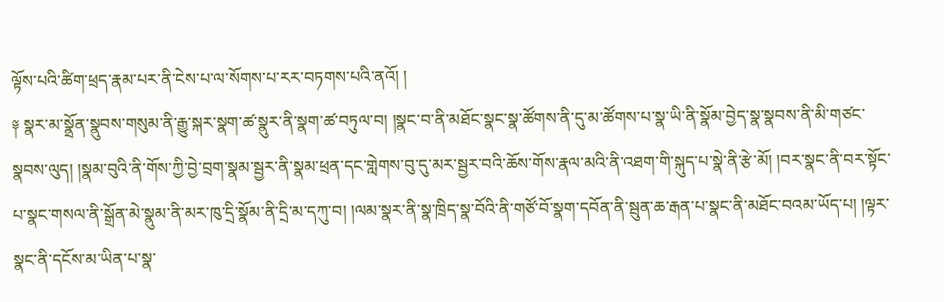ལྟོས་པའི་ཚིག་ཕྲད་རྣམ་པར་ནི་ངེས་པ་ལ་སོགས་པ་རར་བཏགས་པའི་ནའོ། །
༈ སྣར་མ་སྣྲོན་སྣུབས་གསུམ་ནི་རྒྱུ་སྐར་སྣག་ཚ་སྣུར་ནི་སྣག་ཚ་བཏུལ་བ། །སྣང་བ་ནི་མཐོང་སྣང་སྣ་ཚོགས་ནི་དུ་མ་ཚོགས་པ་སྣ་ཡི་ནི་སྣོམ་བྱེད་སྣ་སྣབས་ནི་མི་གཙང་སྣབས་ལུད། །སྣམ་བུའི་ནི་གོས་ཀྱི་བྱེ་བྲག་སྣམ་སྦྱར་ནི་སྣམ་ཕྲན་དང་གླེགས་བུ་དུ་མར་སྦྱར་བའི་ཆོས་གོས་རྣལ་མའི་ནི་འཐག་གི་སྐུད་པ་སྣེ་ནི་རྩེ་མོ། །བར་སྣང་ནི་བར་སྟོང་པ་སྣང་གསལ་ནི་སྒྲོན་མེ་སྣུམ་ནི་མར་ཁུ་དྲི་སྣོམ་ནི་དྲི་མ་དཀུ་བ། །ལམ་སྣར་ནི་སྣ་ཁྲིད་སྣ་བོའི་ནི་གཙོ་བོ་སྣག་དབོན་ནི་སྦུན་ཆ་རྒན་པ་སྣང་ནི་མཐོང་བའམ་ཡོད་པ། །ལྟར་སྣང་ནི་དངོས་མ་ཡིན་པ་སྣ་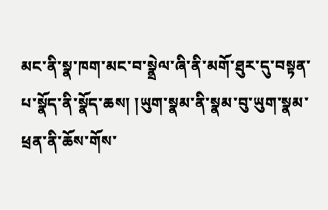མང་ནི་སྣ་ཁག་མང་བ་སྣྲེལ་ཞི་ནི་མགོ་ཐུར་དུ་བསྟན་པ་སྣོད་ནི་སྣོད་ཆས། །ཡུག་སྣམ་ནི་སྣམ་བུ་ཡུག་སྣམ་ཕྲན་ནི་ཆོས་གོས་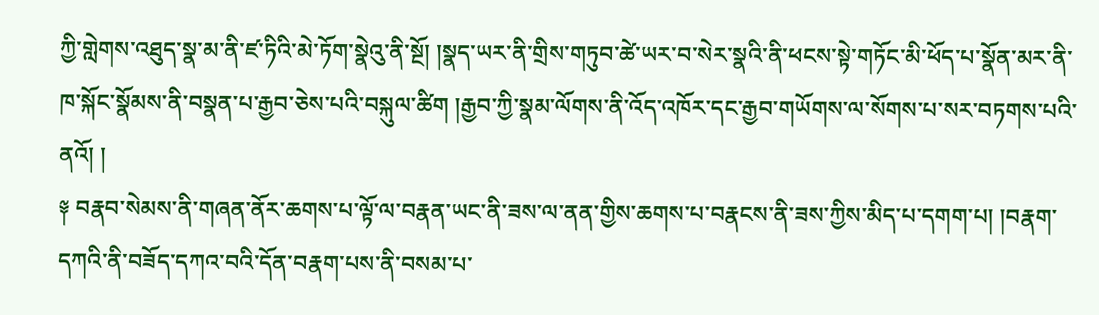ཀྱི་གླེགས་འཐུད་སྣ་མ་ནི་ཛ་ཏིའི་མེ་ཏོག་སྣེའུ་ནི་སྔོ། །སྣད་ཡར་ནི་གྲིས་གཏུབ་ཚེ་ཡར་བ་སེར་སྣའི་ནི་ཕངས་སྟེ་གཏོང་མི་ཕོད་པ་སྣོན་མར་ནི་ཁ་སྐོང་སྣོམས་ནི་བསྣན་པ་རྒྱབ་ཅེས་པའི་བསྐུལ་ཚིག །རྒྱབ་ཀྱི་སྣམ་ལོགས་ནི་འོད་འཁོར་དང་རྒྱབ་གཡོགས་ལ་སོགས་པ་སར་བཏགས་པའི་ནའོ། །
༈ བརྣབ་སེམས་ནི་གཞན་ནོར་ཆགས་པ་ལྟོ་ལ་བརྣན་ཡང་ནི་ཟས་ལ་ནན་གྱིས་ཆགས་པ་བརྣངས་ནི་ཟས་ཀྱིས་མིད་པ་དགག་པ། །བརྣག་དཀའི་ནི་བཟོད་དཀའ་བའི་དོན་བརྣག་པས་ནི་བསམ་པ་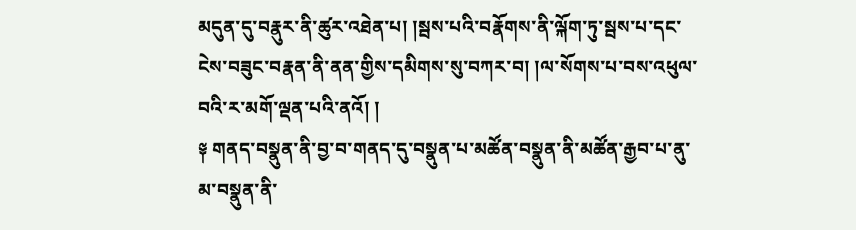མདུན་དུ་བརྣུར་ནི་ཚུར་འཐེན་པ། །སྦས་པའི་བརྣོགས་ནི་ལྐོག་ཏུ་སྦས་པ་དང་ངེས་བཟུང་བརྣན་ནི་ནན་གྱིས་དམིགས་སུ་བཀར་བ། །ལ་སོགས་པ་བས་འཕུལ་བའི་ར་མགོ་ལྡན་པའི་ནའོ། །
༈ གནད་བསྣུན་ནི་བྱ་བ་གནད་དུ་བསྣུན་པ་མཚོན་བསྣུན་ནི་མཚོན་རྒྱབ་པ་ནུ་མ་བསྣུན་ནི་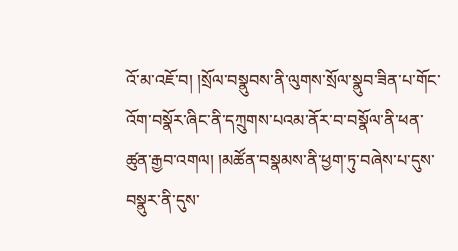འོ་མ་འཇོ་བ། །སྲོལ་བསྣུབས་ནི་ལུགས་སྲོལ་སྣུབ་ཟིན་པ་གོང་འོག་བསྣོར་ཞིང་ནི་དཀྲུགས་པའམ་ནོར་བ་བསྣོལ་ནི་ཕན་ཚུན་རྒྱབ་འགལ། །མཚོན་བསྣམས་ནི་ཕྱག་ཏུ་བཞེས་པ་དུས་བསྣུར་ནི་དུས་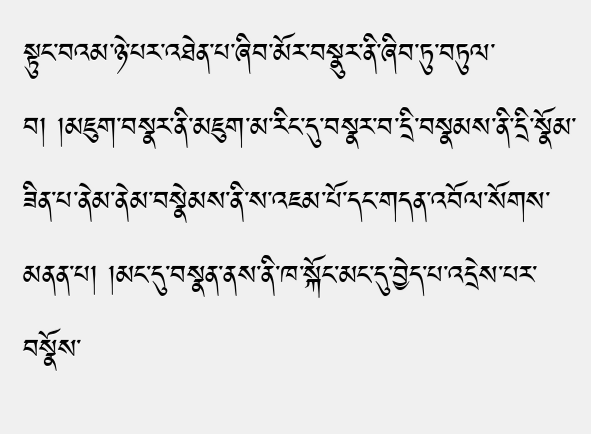སྟུང་བའམ་ཉེ་པར་འཐེན་པ་ཞིབ་མོར་བསྣུར་ནི་ཞིབ་ཏུ་བཏུལ་བ། །མཇུག་བསྣར་ནི་མཇུག་མ་རིང་དུ་བསྣར་བ་དྲི་བསྣམས་ནི་དྲི་སྣོམ་ཟིན་པ་ནེམ་ནེམ་བསྣེམས་ནི་ས་འཇམ་པོ་དང་གདན་འབོལ་སོགས་མནན་པ། །མང་དུ་བསྣན་ནས་ནི་ཁ་སྐོང་མང་དུ་བྱེད་པ་འདྲེས་པར་བསྣོས་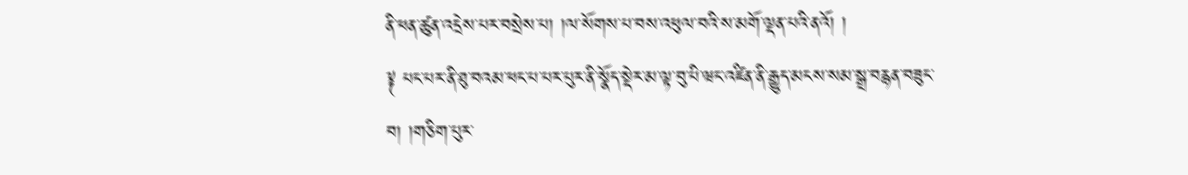ནི་ཕན་ཚུན་འདྲེས་པར་བསྲེས་པ། །ལ་སོགས་པ་བས་འཕུལ་བའི་ས་མགོ་ལྡན་པའི་ནའོ། །
༈ པང་པར་ནི་ཐུ་བའམ་ཕང་པ་པར་པུར་ནི་སྣོད་སྡེར་མ་ལྟ་བུ་པི་ཝང་འཛིན་ནི་རྒྱུད་མངས་སམ་སྒྲ་བརྙན་བཟུང་བ། །གཅིག་པུར་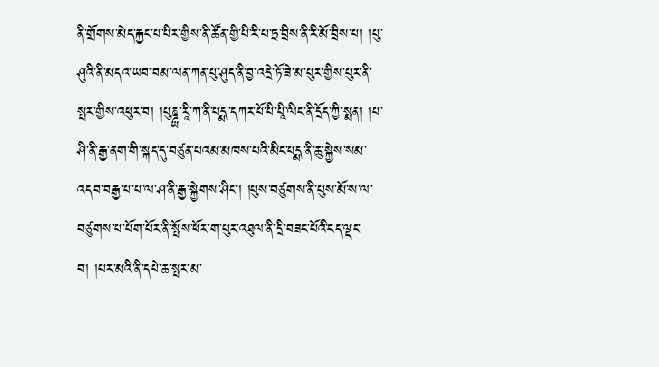ནི་གྲོགས་མེད་རྐྱང་པ་པིར་གྱིས་ནི་ཚོན་གྱི་པི་རི་པ་ཏྲ་བྲིས་ནི་རི་མོ་བྲིས་པ། །པུ་ཤུའི་ནི་མདའ་ཡབ་བམ་ལན་ཀན་པུ་ཤུད་ནི་བྱ་འདྲེ་ཏོ་ཟེ་མ་པུར་གྱིས་པུར་ནི་སྤར་གྱིས་འཕུར་བ། །པུཎྜྻ་རཱི་ཀ་ནི་པདྨ་དཀར་པོ་པི་པཱི་ལིང་ནི་དྲོད་ཀྱི་སྨན། །པ་ཤི་ནི་རྒྱ་ནག་གི་སྐད་དུ་བཙུན་པའམ་མཁས་པའི་མིང་པདྨ་ནི་ཆུ་སྐྱེས་སམ་འདབ་བརྒྱ་པ་པ་ལ་ཤ་ནི་རྒྱ་སྐྱེགས་ཤིང་། །པུས་བཙུགས་ནི་པུས་མོ་ས་ལ་བཙུགས་པ་པོག་པོར་ནི་སྤོས་ཕོར་ག་པུར་འཐུལ་ནི་དྲི་བཟང་པོའི་ངད་ལྡང་བ། །པར་མའི་ནི་དཔེ་ཆ་སྤར་མ་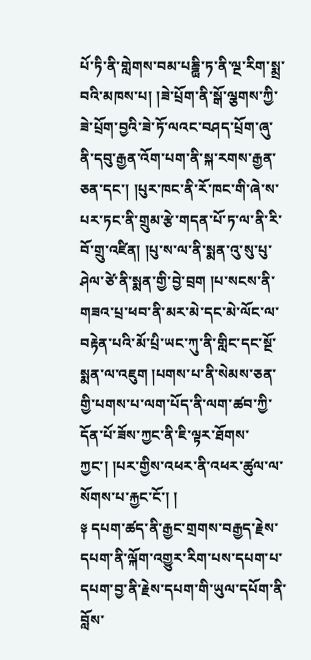པོ་ཏི་ནི་གླེགས་བམ་པཎྜྻི་ཏ་ནི་ལྔ་རིག་སྨྲ་བའི་མཁས་པ། །ཟེ་པྲོག་ནི་སྒོ་ལྕགས་ཀྱི་ཟེ་པྲོག་བྱའི་ཟེ་ཏོ་ལའང་བཤད་པྲོག་ཞུ་ནི་དབུ་རྒྱན་འོག་པག་ནི་སྐ་རགས་རྒྱན་ཅན་དང་། །པུར་ཁང་ནི་རོ་ཁང་གི་ཞེ་ས་པར་ཏང་ནི་གྲུམ་རྩེ་གདན་པོ་ཏ་ལ་ནི་རི་བོ་གྲུ་འཛིན། །པུ་ས་ལ་ནི་སྨན་འུ་སུ་པུ་ཤེལ་ཙེ་ནི་སྨན་གྱི་བྱེ་བྲག །པ་སངས་ནི་གཟའ་པྲ་ཕབ་ནི་མར་མེ་དང་མེ་ལོང་ལ་བརྟེན་པའི་མོ་པྲི་ཡང་ཀུ་ནི་གླིང་དང་སྔོ་སྨན་ལ་འཇུག །པགས་པ་ནི་སེམས་ཅན་གྱི་པགས་པ་ལག་པོད་ནི་ལག་ཚབ་ཀྱི་དོན་པོ་ཟོས་ཀྱང་ནི་ཇི་ལྟར་ཐོགས་ཀྱང་། །པར་གྱིས་འཕར་ནི་འཕར་ཚུལ་ལ་སོགས་པ་རྐྱང་ངོ་། །
༈ དཔག་ཚད་ནི་རྒྱང་གྲགས་བརྒྱད་རྗེས་དཔག་ནི་ལྐོག་འགྱུར་རིག་པས་དཔག་པ་དཔག་བྱ་ནི་རྗེས་དཔག་གི་ཡུལ་དཔོག་ནི་བློས་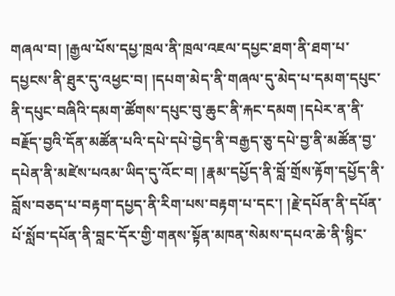གཞལ་བ། །རྒྱལ་པོས་དཔྱ་ཁྲལ་ནི་ཁྲལ་འཇལ་དཔྱང་ཐག་ནི་ཐག་པ་དཔྱངས་ནི་ཐུར་དུ་འཕྱང་བ། །དཔག་མེད་ནི་གཞལ་དུ་མེད་པ་དམག་དཔུང་ནི་དཔུང་བཞིའི་དམག་ཚོགས་དཔུང་བུ་ཆུང་ནི་རྐང་དམག །དཔེར་ན་ནི་བརྗོད་བྱའི་དོན་མཚོན་པའི་དཔེ་དཔེ་བྱེད་ནི་བརྒྱད་ཅུ་དཔེ་བྱ་ནི་མཚོན་བྱ་དཔེན་ནི་མཛེས་པའམ་ཡིད་དུ་འོང་བ། །རྣམ་དཔྱོད་ནི་བློ་གྲོས་རྟོག་དཔྱོད་ནི་བློས་བཅད་པ་བརྟག་དཔྱད་ནི་རིག་པས་བརྟག་པ་དང་། །རྗེ་དཔོན་ནི་དཔོན་པོ་སློབ་དཔོན་ནི་བླང་དོར་གྱི་གནས་སྟོན་མཁན་སེམས་དཔའ་ཆེ་ནི་སྙིང་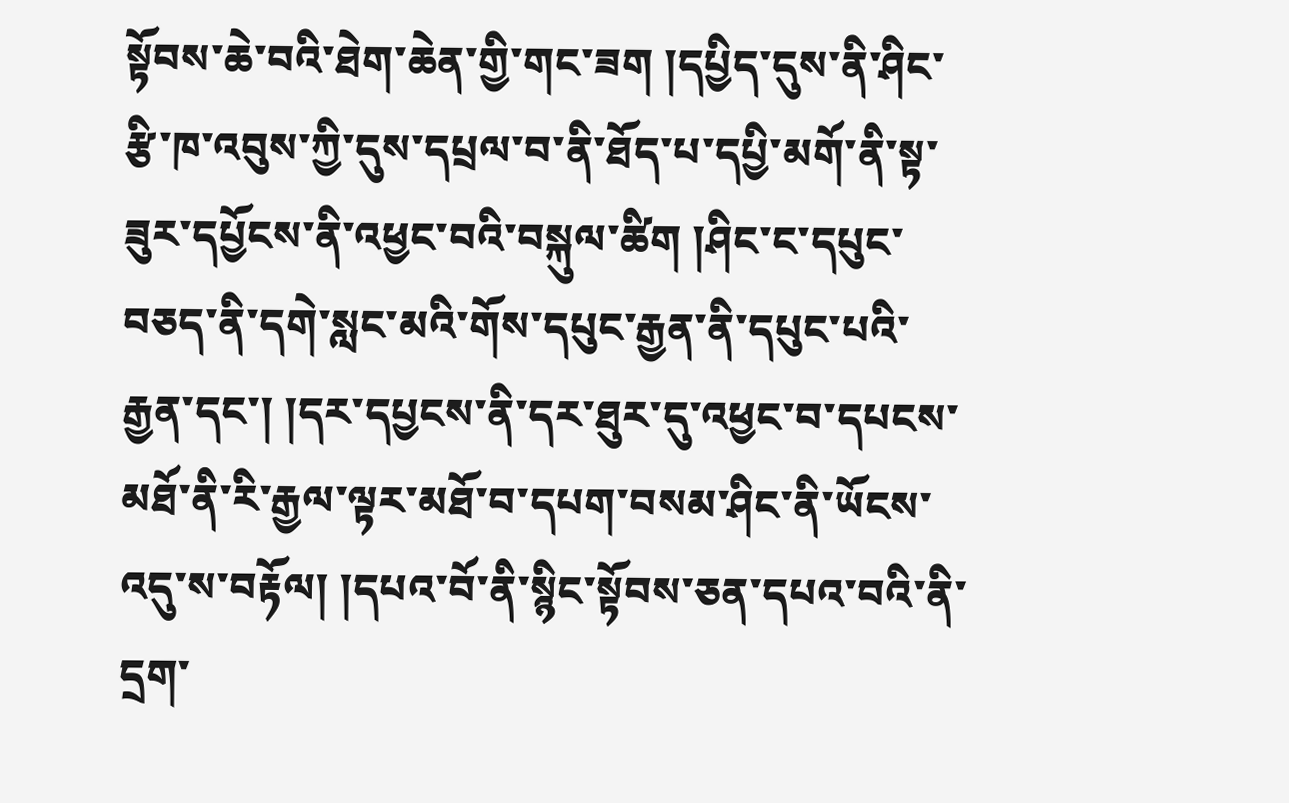སྟོབས་ཆེ་བའི་ཐེག་ཆེན་གྱི་གང་ཟག །དཔྱིད་དུས་ནི་ཤིང་རྩི་ཁ་འབུས་ཀྱི་དུས་དཔྲལ་བ་ནི་ཐོད་པ་དཔྱི་མགོ་ནི་སྟ་ཟུར་དཔྱོངས་ནི་འཕྱང་བའི་བསྐུལ་ཚིག །ཤིང་ང་དཔུང་བཅད་ནི་དགེ་སླང་མའི་གོས་དཔུང་རྒྱན་ནི་དཔུང་པའི་རྒྱན་དང་། །དར་དཔྱངས་ནི་དར་ཐུར་དུ་འཕྱང་བ་དཔངས་མཐོ་ནི་རི་རྒྱལ་ལྟར་མཐོ་བ་དཔག་བསམ་ཤིང་ནི་ཡོངས་འདུ་ས་བརྟོལ། །དཔའ་བོ་ནི་སྙིང་སྟོབས་ཅན་དཔའ་བའི་ནི་དྲག་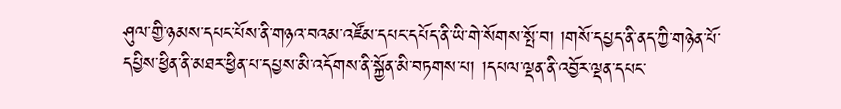ཤུལ་གྱི་ཉམས་དཔང་པོས་ནི་གཉའ་བའམ་འཛོམ་དཔང་དཔོད་ནི་ཡི་གེ་སོགས་སྤོ་བ། །གསོ་དཔྱད་ནི་ནད་ཀྱི་གཉེན་པོ་དཔྱིས་ཕྱིན་ནི་མཐར་ཕྱིན་པ་དཔྱས་མི་འདོགས་ནི་སྐྱོན་མི་བཏགས་པ། །དཔལ་ལྡན་ནི་འབྱོར་ལྡན་དཔང་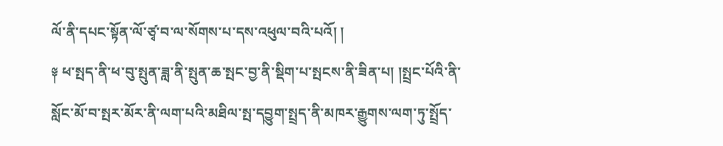ལོ་ནི་དཔང་སྟོན་ལོ་ཙྭ་བ་ལ་སོགས་པ་དས་འཕུལ་བའི་པའོ། །
༈ ཕ་སྤད་ནི་ཕ་བུ་སྤུན་ཟླ་ནི་སྤུན་ཆ་སྤང་བྱ་ནི་སྡིག་པ་སྤངས་ནི་ཟིན་པ། །སྤྲང་པོའི་ནི་སློང་མོ་བ་སྤར་མོར་ནི་ལག་པའི་མཐིལ་སྤ་དབྱུག་སྤྲད་ནི་མཁར་རྒྱུགས་ལག་ཏུ་སྤྲོད་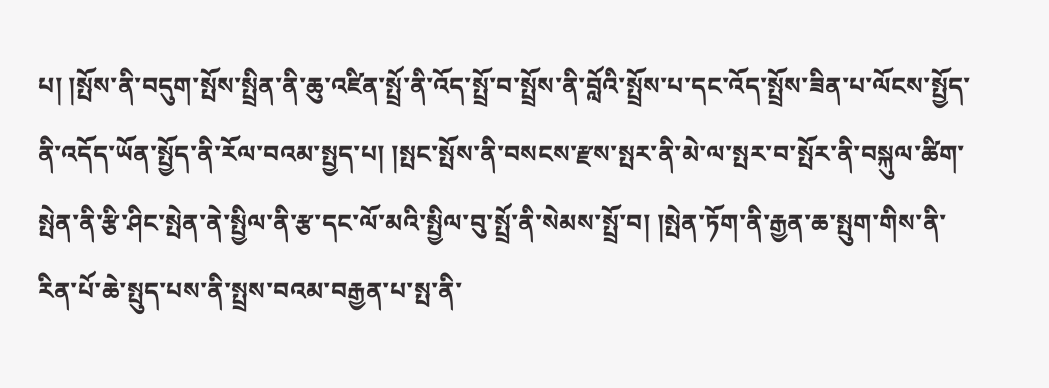པ། །སྤོས་ནི་བདུག་སྤོས་སྤྲིན་ནི་ཆུ་འཛིན་སྤྲོ་ནི་འོད་སྤྲོ་བ་སྤྲོས་ནི་བློའི་སྤྲོས་པ་དང་འོད་སྤྲོས་ཟིན་པ་ལོངས་སྤྱོད་ནི་འདོད་ཡོན་སྤྱོད་ནི་རོལ་བའམ་སྤྱད་པ། །སྤང་སྤོས་ནི་བསངས་རྫས་སྤར་ནི་མེ་ལ་སྤར་བ་སྤོར་ནི་བསྐུལ་ཚིག་སྤེན་ནི་རྩི་ཤིང་སྤེན་ནེ་སྤྱིལ་ནི་རྩ་དང་ལོ་མའི་སྤྱིལ་བུ་སྤྲོ་ནི་སེམས་སྤྲོ་བ། །སྤེན་ཏོག་ནི་རྒྱན་ཆ་སྤུག་གིས་ནི་རིན་པོ་ཆེ་སྤུད་པས་ནི་སྤྲས་བའམ་བརྒྱན་པ་སྤ་ནི་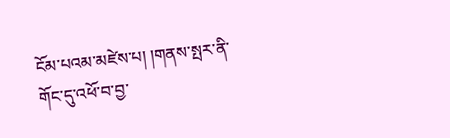ངོམ་པའམ་མཛེས་པ། །གནས་སྤར་ནི་གོང་དུ་འཕོ་བ་བྱ་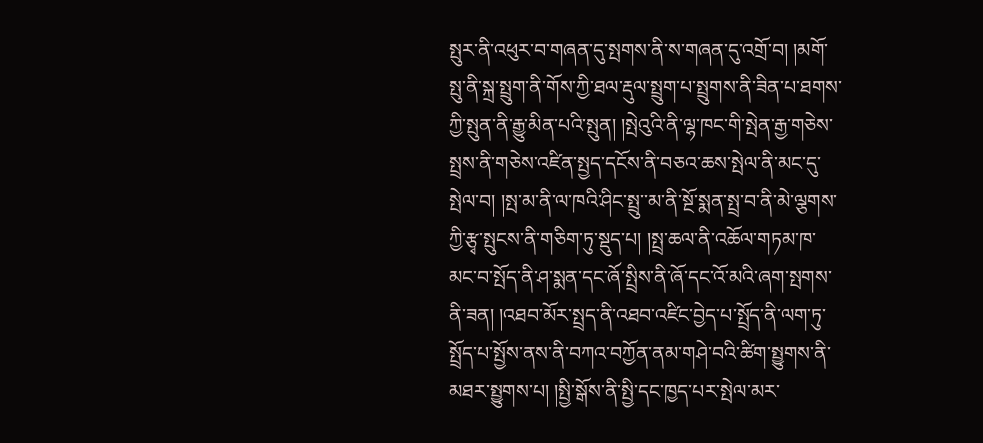སྤུར་ནི་འཕུར་བ་གཞན་དུ་སྤགས་ནི་ས་གཞན་དུ་འགྲོ་བ། །མགོ་སྤུ་ནི་སྐྲ་སྤྲུག་ནི་གོས་ཀྱི་ཐལ་རྡུལ་སྤྲུག་པ་སྤྲུགས་ནི་ཟིན་པ་ཐགས་ཀྱི་སྤུན་ནི་རྒྱུ་མིན་པའི་སྤུན། །སྤེའུའི་ནི་ལྷ་ཁང་གི་སྤེན་རྒྱ་གཅེས་སྤྲས་ནི་གཅེས་འཛིན་སྤྱད་དངོས་ནི་བཅའ་ཆས་སྤེལ་ནི་མང་དུ་སྤེལ་བ། །སྤ་མ་ནི་ལ་ཁའི་ཤིང་སྤྲུ་་མ་ནི་སྔོ་སྨན་སྤྲ་བ་ནི་མེ་ལྕགས་ཀྱི་རྩྭ་སྤུངས་ནི་གཅིག་ཏུ་སྡུད་པ། །སྤྲ་ཆལ་ནི་འཆོལ་གཏམ་ཁ་མང་བ་སྤོད་ནི་ཤ་སྨན་དང་ཞོ་སྤྲིས་ནི་ཞོ་དང་འོ་མའི་ཞག་སྤགས་ནི་ཟན། །འཐབ་མོར་སྤྲད་ནི་འཐབ་འཛིང་བྱེད་པ་སྤྲོད་ནི་ལག་ཏུ་སྤྲོད་པ་སྤྱོས་ནས་ནི་བཀའ་བཀྱོན་ནམ་གཤེ་བའི་ཚིག་སྤྱུགས་ནི་མཐར་སྤྱུགས་པ། །སྤྱི་སྒོས་ནི་སྤྱི་དང་ཁྱད་པར་སྤེལ་མར་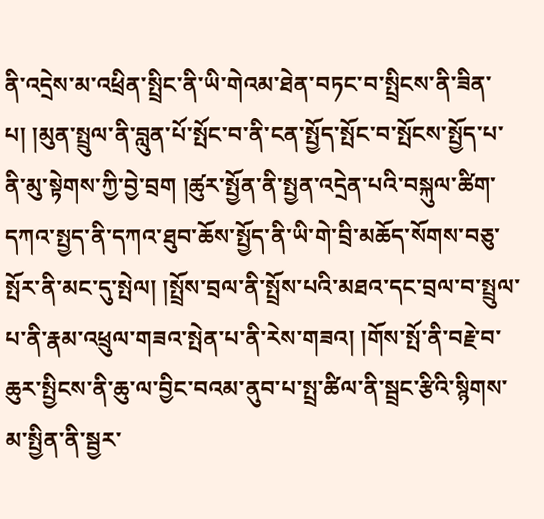ནི་འདྲེས་མ་འཕྲིན་སྤྲིང་ནི་ཡི་གེའམ་ཐེན་བཏང་བ་སྤྲིངས་ནི་ཟིན་པ། །མུན་སྤྲུལ་ནི་བླུན་པོ་སྤོང་བ་ནི་ངན་སྤྱོད་སྤོང་བ་སྤོངས་སྤྱོད་པ་ནི་མུ་སྟེགས་ཀྱི་བྱེ་བྲག །ཚུར་སྤྱོན་ནི་སྤྱན་འདྲེན་པའི་བསྐུལ་ཚིག་དཀའ་སྤྱད་ནི་དཀའ་ཐུབ་ཆོས་སྤྱོད་ནི་ཡི་གེ་བྲི་མཆོད་སོགས་བཅུ་སྤོར་ནི་མང་དུ་སྤེལ། །སྤྲོས་བྲལ་ནི་སྤྲོས་པའི་མཐའ་དང་བྲལ་བ་སྤྲུལ་པ་ནི་རྣམ་འཕྲུལ་གཟའ་སྤེན་པ་ནི་རེས་གཟའ། །གོས་སྤོ་ནི་བརྗེ་བ་ཆུར་སྤྱིངས་ནི་ཆུ་ལ་བྱིང་བའམ་ནུབ་པ་སྤྲ་ཚིལ་ནི་སྦྲང་རྩིའི་སྙིགས་མ་སྤྱིན་ནི་སྦྱར་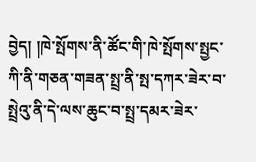བྱེད། །ཁེ་སྤོགས་ནི་ཚོང་གི་ཁེ་སྤོགས་སྤྱང་ཀི་ནི་གཅན་གཟན་སྤྲ་ནི་སྤ་དཀར་ཟེར་བ་སྤྲེའུ་ནི་དེ་ལས་ཆུང་བ་སྤྲ་དམར་ཟེར་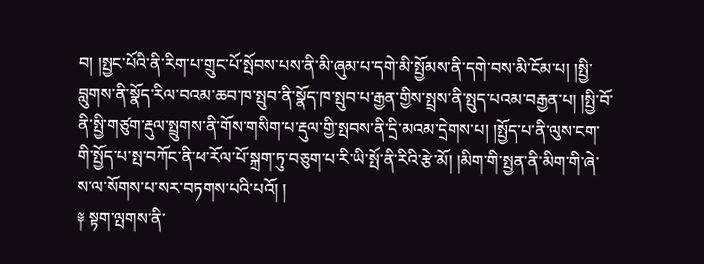བ། །སྤྱང་པོའི་ནི་རིག་པ་གྲུང་པོ་སྤོབས་པས་ནི་མི་ཞུམ་པ་དགེ་མི་སྤྱོམས་ནི་དགེ་བས་མི་ངོམ་པ། །སྤྱི་བླུགས་ནི་སྣོད་རིལ་བའམ་ཆབ་ཁ་སྤུབ་ནི་སྣོད་ཁ་སྤུབ་པ་རྒྱན་གྱིས་སྤྲས་ནི་སྤུད་པའམ་བརྒྱན་པ། །སྤྱི་བོ་ནི་སྤྱི་གཙུག་རྡུལ་སྤྲུགས་ནི་གོས་གསིག་པ་རྡུལ་གྱི་སྤབས་ནི་དྲི་མའམ་དྲེགས་པ། །སྤྱོད་པ་ནི་ལུས་ངག་གི་སྤྱོད་པ་སྤ་བཀོང་ནི་ཕ་རོལ་པོ་སྐྲག་ཏུ་བཅུག་པ་རི་ཡི་སྤོ་ནི་རིའི་རྩེ་མོ། །མིག་གི་སྤྱན་ནི་མིག་གི་ཞེ་ས་ལ་སོགས་པ་སར་བཏགས་པའི་པའོ། །
༈ སྟག་ལྤགས་ནི་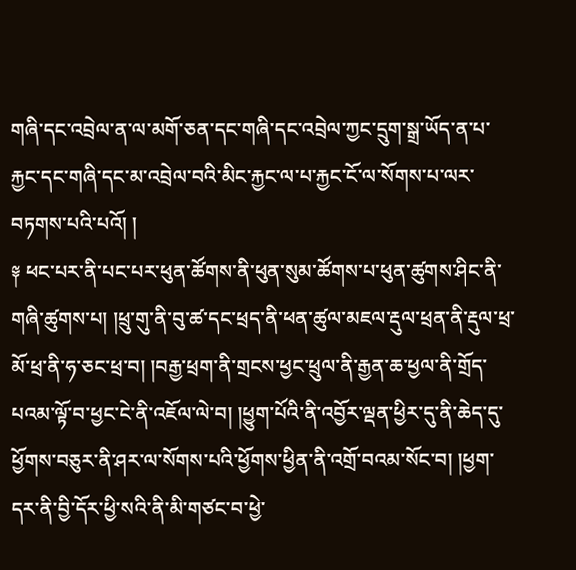གཞི་དང་འབྲེལ་ན་ལ་མགོ་ཅན་དང་གཞི་དང་འབྲེལ་ཀྱང་དྲུག་སྒྲ་ཡོད་ན་པ་རྐྱང་དང་གཞི་དང་མ་འབྲེལ་བའི་མིང་རྐྱང་ལ་པ་རྐྱང་ངོ་ལ་སོགས་པ་ལར་བཏགས་པའི་པའོ། །
༈ ཕང་པར་ནི་པང་པར་ཕུན་ཚོགས་ནི་ཕུན་སུམ་ཚོགས་པ་ཕུན་ཚུགས་ཤིང་ནི་གཞི་ཚུགས་པ། །ཕྲུ་གུ་ནི་བུ་ཚ་དང་ཕྲད་ནི་ཕན་ཚུལ་མཇལ་རྡུལ་ཕྲན་ནི་རྡུལ་ཕྲ་མོ་ཕྲ་ནི་ཧ་ཅང་ཕྲ་བ། །བརྒྱ་ཕྲག་ནི་གྲངས་ཕྱང་ཕྲུལ་ནི་རྒྱན་ཆ་ཕྱལ་ནི་གྲོད་པའམ་ལྟོ་བ་ཕྱང་ངེ་ནི་འཇོལ་ལེ་བ། །ཕྱུག་པོའི་ནི་འབྱོར་ལྡན་ཕྱིར་དུ་ནི་ཆེད་དུ་ཕྱོགས་བཅུར་ནི་ཤར་ལ་སོགས་པའི་ཕྱོགས་ཕྱིན་ནི་འགྲོ་བའམ་སོང་བ། །ཕྱག་དར་ནི་བྱི་དོར་ཕྱི་སའི་ནི་མི་གཙང་བ་ཕྱེ་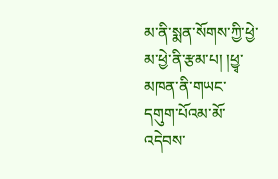མ་ནི་སྨན་སོགས་ཀྱི་ཕྱེ་མ་ཕྱེ་ནི་རྩམ་པ། །ཕྱྭ་མཁན་ནི་གཡང་དགུག་པོའམ་མོ་འདེབས་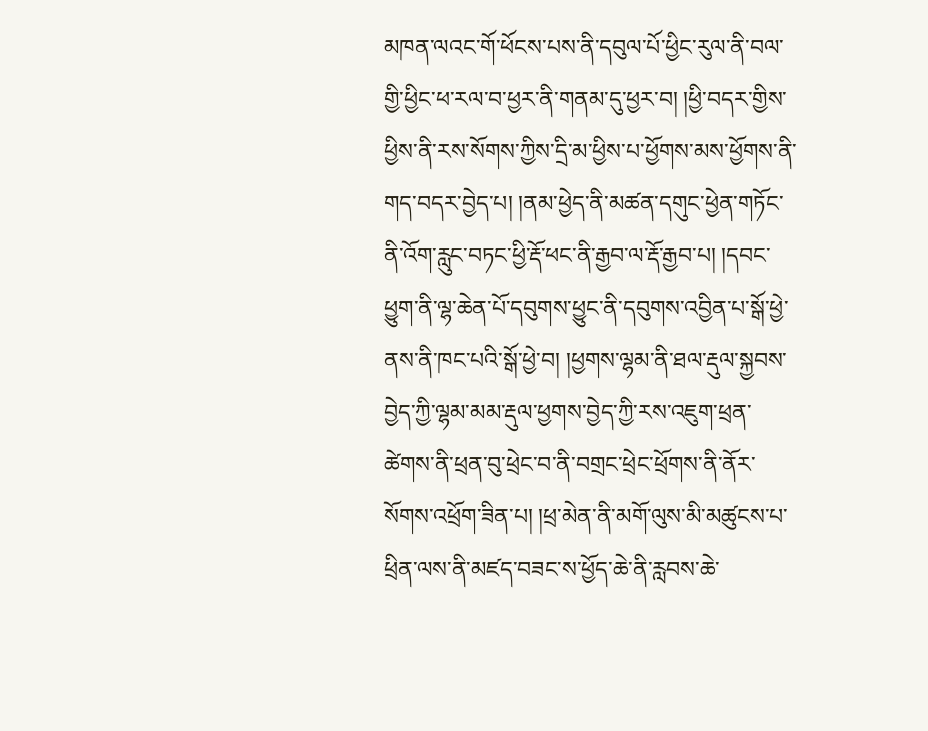མཁན་ལའང་གོ་ཕོངས་པས་ནི་དབུལ་པོ་ཕྱིང་རུལ་ནི་བལ་གྱི་ཕྱིང་ཕ་རལ་བ་ཕྱར་ནི་གནམ་དུ་ཕྱར་བ། །ཕྱི་བདར་གྱིས་ཕྱིས་ནི་རས་སོགས་ཀྱིས་དྲི་མ་ཕྱིས་པ་ཕྱོགས་མས་ཕྱོགས་ནི་གད་བདར་བྱེད་པ། །ནམ་ཕྱེད་ནི་མཚན་དགུང་ཕྱེན་གཏོང་ནི་འོག་རླུང་བཏང་ཕྱི་རྡོ་ཕང་ནི་རྒྱབ་ལ་རྡོ་རྒྱབ་པ། །དབང་ཕྱུག་ནི་ལྷ་ཆེན་པོ་དབུགས་ཕྱུང་ནི་དབུགས་འབྱིན་པ་སྒོ་ཕྱེ་ནས་ནི་ཁང་པའི་སྒོ་ཕྱེ་བ། །ཕྱགས་ལྷམ་ནི་ཐལ་རྡུལ་སྐྱབས་བྱེད་ཀྱི་ལྷམ་མམ་རྡུལ་ཕྱགས་བྱེད་ཀྱི་རས་འཇུག་ཕྲན་ཚེགས་ནི་ཕྲན་བུ་ཕྲེང་བ་ནི་བགྲང་ཕྲེང་ཕྲོགས་ནི་ནོར་སོགས་འཕྲོག་ཟིན་པ། །ཕྲ་མེན་ནི་མགོ་ལུས་མི་མཚུངས་པ་ཕྲིན་ལས་ནི་མཛད་བཟང་ས་ཕྱོད་ཆེ་ནི་རླབས་ཆེ་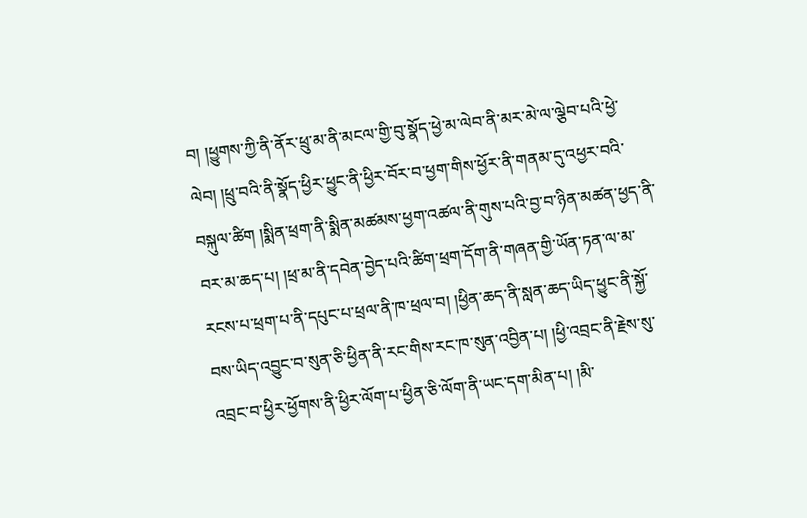བ། །ཕྱུགས་ཀྱི་ནི་ནོར་ཕྲུ་མ་ནི་མངལ་གྱི་བུ་སྣོད་ཕྱེ་མ་ལེབ་ནི་མར་མེ་ལ་ལྕེབ་པའི་ཕྱེ་ལེབ། །ཕྲུ་བའི་ནི་སྣོད་ཕྱིར་ཕྱུང་ནི་ཕྱིར་བོར་བ་ཕྱག་གིས་ཕྱོར་ནི་གནམ་དུ་འཕྱར་བའི་བསྐུལ་ཚིག །སྨིན་ཕྲག་ནི་སྨིན་མཚམས་ཕྱག་འཚལ་ནི་གུས་པའི་བྱ་བ་ཉིན་མཚན་ཕྱད་ནི་བར་མ་ཆད་པ། །ཕྲ་མ་ནི་དབེན་བྱེད་པའི་ཚིག་ཕྲག་དོག་ནི་གཞན་གྱི་ཡོན་ཏན་ལ་མ་རངས་པ་ཕྲག་པ་ནི་དཔུང་པ་ཕྲལ་ནི་ཁ་ཕྲལ་བ། །ཕྱིན་ཆད་ནི་སླན་ཆད་ཡིད་ཕྱུང་ནི་སྐྱོ་བས་ཡིད་འབྱུང་བ་སུན་ཅི་ཕྱིན་ནི་རང་གིས་རང་ཁ་སུན་འབྱིན་པ། །ཕྱི་འབྲང་ནི་རྗེས་སུ་འབྲང་བ་ཕྱིར་ཕྱོགས་ནི་ཕྱིར་ལོག་པ་ཕྱིན་ཅི་ལོག་ནི་ཡང་དག་མིན་པ། །མི་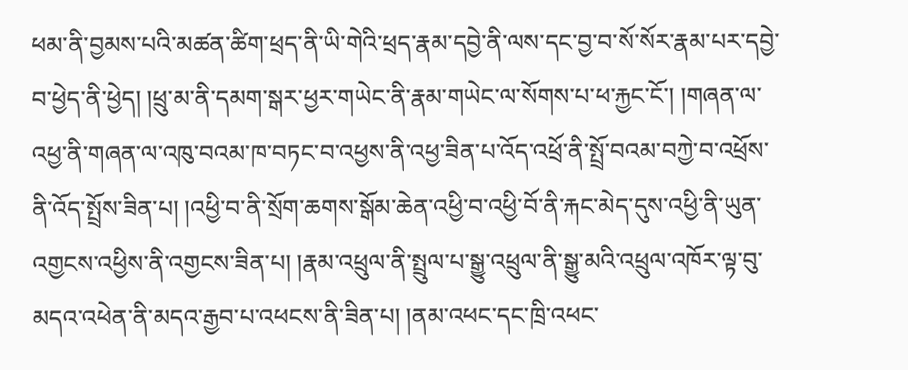ཕམ་ནི་བྱམས་པའི་མཚན་ཚིག་ཕྲད་ནི་ཡི་གེའི་ཕྲད་རྣམ་དབྱེ་ནི་ལས་དང་བྱ་བ་སོ་སོར་རྣམ་པར་དབྱེ་བ་ཕྱེད་ནི་ཕྱེད། །ཕྲུ་མ་ནི་དམག་སྒར་ཕྱར་གཡེང་ནི་རྣམ་གཡེང་ལ་སོགས་པ་ཕ་རྐྱང་ངོ་། །གཞན་ལ་འཕྱ་ནི་གཞན་ལ་འཁུ་བའམ་ཁ་བཏང་བ་འཕྱས་ནི་འཕྱ་ཟིན་པ་འོད་འཕྲོ་ནི་སྤྲོ་བའམ་བཀྱེ་བ་འཕྲོས་ནི་འོད་སྤྲོས་ཟིན་པ། །འཕྱི་བ་ནི་སྲོག་ཆགས་སྒོམ་ཆེན་འཕྱི་བ་འཕྱི་བོ་ནི་རྐང་མེད་དུས་འཕྱི་ནི་ཡུན་འགྱངས་འཕྱིས་ནི་འགྱངས་ཟིན་པ། །རྣམ་འཕྲུལ་ནི་སྤྲུལ་པ་སྒྱུ་འཕྲུལ་ནི་སྒྱུ་མའི་འཕྲུལ་འཁོར་ལྟ་བུ་མདའ་འཕེན་ནི་མདའ་རྒྱབ་པ་འཕངས་ནི་ཟིན་པ། །ནམ་འཕང་དང་ཁྲི་འཕང་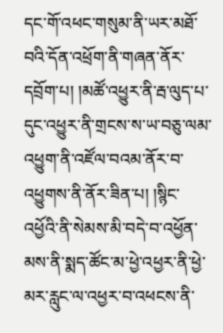དང་གོ་འཕང་གསུམ་ནི་ཡར་མཐོ་བའི་དོན་འཕྲོག་ནི་གཞན་ནོར་དབྲོག་པ། །མཚོ་འཕྱུར་ནི་རྦ་ལུད་པ་དུང་འཕྱུར་ནི་གྲངས་ས་ཡ་བཅུ་ལམ་འཕྱུག་ནི་འཛོལ་བའམ་ནོར་བ་འཕྱུགས་ནི་ནོར་ཟིན་པ། །སྙིང་འཕྱོའི་ནི་སེམས་མི་བདེ་བ་འཕྱོན་མས་ནི་སྨད་ཚོང་མ་ཕྱེ་འཕྱར་ནི་ཕྱེ་མར་རླུང་ལ་འཕྱར་བ་འཕངས་ནི་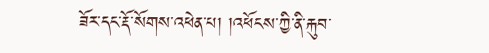ཟོར་དང་རྡོ་སོགས་འཕེན་པ། །འཕོངས་ཀྱི་ནི་རྐུབ་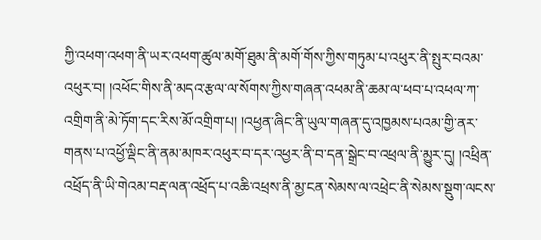ཀྱི་འཕག་འཕག་ནི་ཡར་འཕག་ཚུལ་མགོ་ཐུམ་ནི་མགོ་གོས་ཀྱིས་གཏུམ་པ་འཕུར་ནི་སྤུར་བའམ་འཕུར་བ། །འཕོང་གིས་ནི་མདའ་རྩལ་ལ་སོགས་ཀྱིས་གཞན་འཕམ་ནི་ཆམ་ལ་ཕབ་པ་འཕལ་ཀ་འགྲིག་ནི་མེ་ཏོག་དང་རིས་མོ་འགྲིག་པ། །འཕྱན་ཞིང་ནི་ཡུལ་གཞན་དུ་འཁྱམས་པའམ་གྱི་ནར་གནས་པ་འཕྱོ་ལྡིང་ནི་ནམ་མཁར་འཕུར་བ་དར་འཕྱར་ནི་བ་དན་སྒྲེང་བ་འཕྲལ་ནི་མྱུར་དུ། །འཕྲིན་འཕྲོད་ནི་ཡི་གེའམ་བརྡ་ལན་འཕྲོད་པ་འཆི་འཕྲས་ནི་མྱ་ངན་སེམས་ལ་འཕྲེང་ནི་སེམས་སྡུག་ལངས་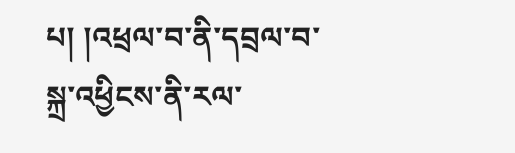པ། །འཕྲལ་བ་ནི་དབྲལ་བ་སྐྲ་འཕྱིངས་ནི་རལ་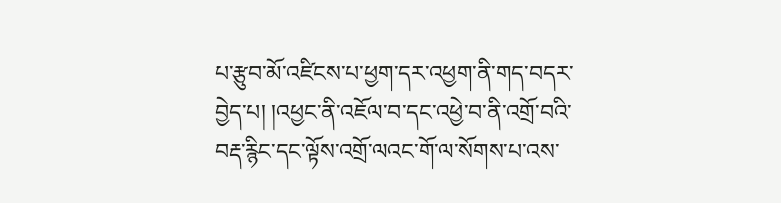པ་རྩུབ་མོ་འཛིངས་པ་ཕྱག་དར་འཕྱག་ནི་གད་བདར་བྱེད་པ། །འཕྱང་ནི་འཇོལ་བ་དང་འཕྱེ་བ་ནི་འགྲོ་བའི་བརྡ་རྙིང་དང་ལྟོས་འགྲོ་ལའང་གོ་ལ་སོགས་པ་འས་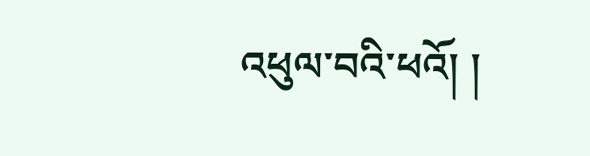འཕུལ་བའི་ཕའོ། །